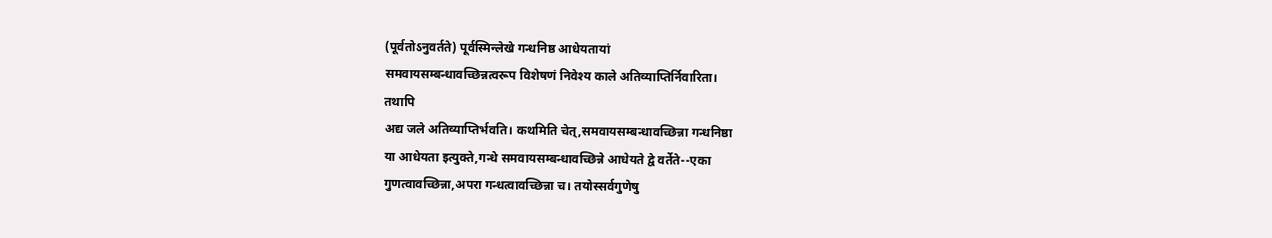(पूर्वतोऽनुवर्तते) पूर्वस्मिन्लेखे गन्धनिष्ठ आधेयतायां
समवायसम्बन्धावच्छिन्नत्वरूप विशेषणं निवेश्य काले अतिव्याप्तिर्निवारिता।
तथापि
अद्य जले अतिव्याप्तिर्भवति। कथमिति चेत्,समवायसम्बन्धावच्छिन्ना गन्धनिष्ठा
या आधेयता इत्युक्ते,गन्धे समवायसम्बन्धावच्छिन्ने आधेयते द्वे वर्तेते--एका
गुणत्वावच्छिन्ना,अपरा गन्धत्वावच्छिन्ना च। तयोस्सर्वगुणेषु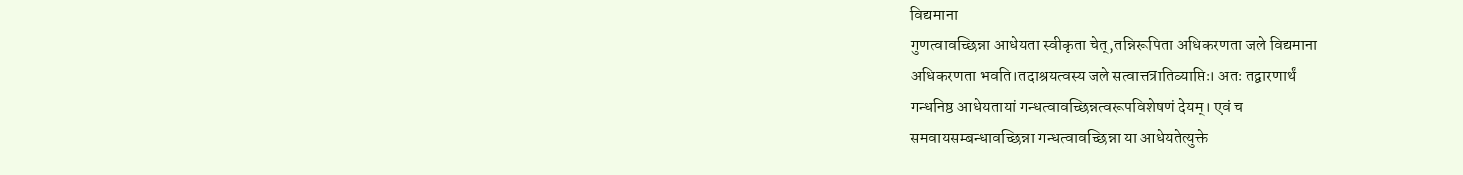विद्यमाना
गुणत्वावच्छिन्ना आधेयता स्वीकृता चेत्,तन्निरूपिता अधिकरणता जले विद्यमाना
अधिकरणता भवति।तदाश्रयत्वस्य जले सत्वात्तत्रातिव्याप्तिः। अतः तद्वारणार्थं
गन्धनिष्ठ आधेयतायां गन्धत्वावच्छिन्नत्वरूपविशेषणं देयम्। एवं च
समवायसम्बन्धावच्छिन्ना गन्धत्वावच्छिन्ना या आधेयतेत्युक्ते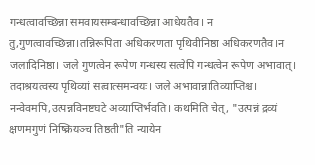गन्धत्वावच्छिन्ना समवायसम्बन्धावच्छिन्ना आधेयतैव। न
तु,गुणत्वावच्छिन्ना।तन्निरूपिता अधिकरणता पृथिवीनिष्ठा अधिकरणतैव।न
जलादिनिष्ठा। जले गुणत्वेन रूपेण गन्धस्य सत्वेपि गन्धत्वेन रूपेण अभावात्।
तदाश्रयत्वस्य पृथिव्यां सत्वात्समन्वयः। जले अभावान्नातिव्याप्तिश्च।
नन्वेवमपि,उत्पन्नविनष्टघटे अव्याप्तिर्भवति। कथमिति चेत्, "उत्पन्नं द्रव्यं
क्षणमगुणं निष्क्रियञ्च तिष्ठती"ति न्यायेन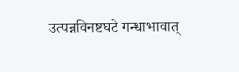उत्पन्नविनष्टघटे गन्धाभावात्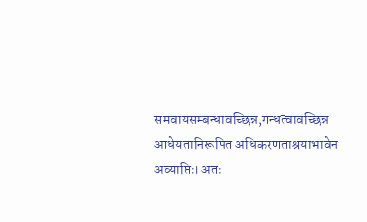समवायसम्बन्धावच्छिन्न,गन्धत्वावच्छिन्न आधेयतानिरूपित अधिकरणताश्रयाभावेन
अव्याप्तिः। अतः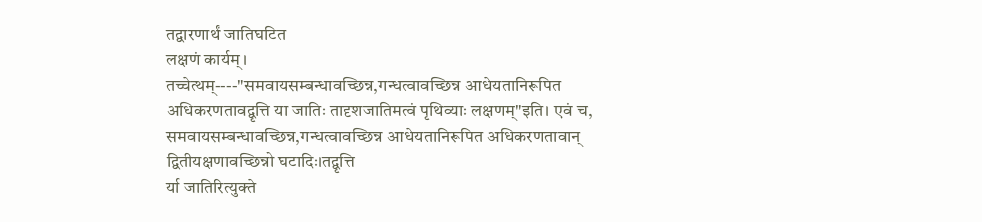तद्वारणार्थं जातिघटित
लक्षणं कार्यम्।
तच्चेत्थम्----"समवायसम्बन्धावच्छिन्न,गन्धत्वावच्छिन्न आधेयतानिरूपित
अधिकरणतावद्वृत्ति या जातिः तादृशजातिमत्वं पृथिव्याः लक्षणम्"इति। एवं च,
समवायसम्बन्धावच्छिन्न,गन्धत्वावच्छिन्न आधेयतानिरूपित अधिकरणतावान्
द्वितीयक्षणावच्छिन्नो घटादिः।तद्वृत्ति
र्या जातिरित्युक्ते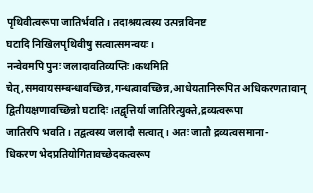पृथिवीत्वरूपा जातिर्भवति। तदाश्रयत्वस्य उत्पन्नविनष्ट
घटादि निखिलपृथिवीषु सत्वात्समन्वयः।
नन्वेवमपि पुनः जलादावतिव्यप्तिः।कथमिति
चेत्,समवायसम्बन्धावच्छिन्न,गन्धत्वावच्छिन्न,आधेयतानिरूपित अधिकरणतावान्
द्वितीयक्षणावच्छिन्नो घटादिः।तद्वृत्तिर्या जातिरित्युक्ते,द्रव्यत्वरूपा
जातिरपि भवति। तद्वत्वस्य जलादौ सत्वात्। अतः जातौ द्रव्यत्वसमाना-
धिकरण भेदप्रतियोगितावच्छेदकत्वरूप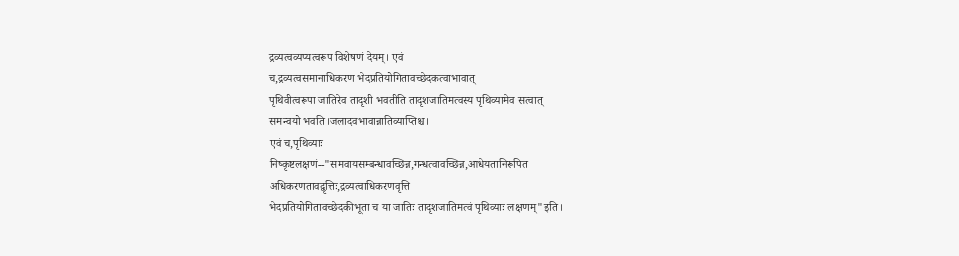द्रव्यत्वव्यप्यत्वरूप विशेषणं देयम्। एवं
च,द्रव्यत्वसमानाधिकरण भेदप्रतियोगितावच्छेदकत्वाभावात्
पृथिवीत्वरूपा जातिरेव तादृशी भवतीति तादृशजातिमत्वस्य पृथिव्यामेव सत्वात्
समन्वयो भवति।जलादवभावान्नातिव्याप्तिश्च।
एवं च,पृथिव्याः
निष्कृष्टलक्षणं--"समवायसम्बन्धावच्छिन्न,गन्धत्वावच्छिन्न,आधेयतानिरूपित
अधिकरणतावद्वृत्तिः,द्रव्यत्वाधिकरणवृत्ति
भेदप्रतियोगितावच्छेदकीभूता च या जातिः तादृशजातिमत्वं पृथिव्याः लक्षणम्"इति।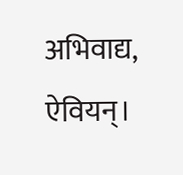अभिवाद्य,
ऐवियन्।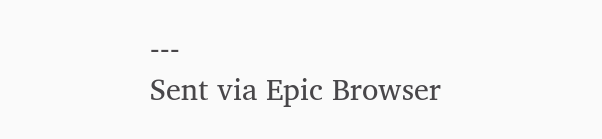---
Sent via Epic Browser